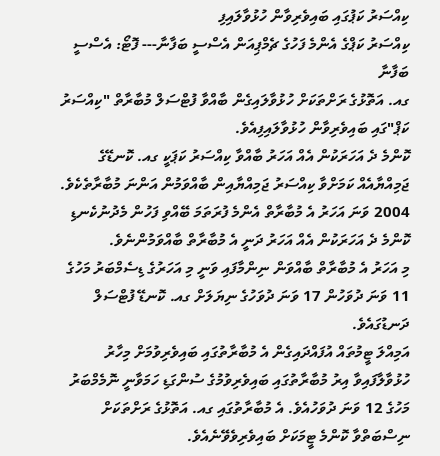ކިއްސަރު ކަޕުގައި ބައިވެރިވާން ހުޅުވާލައިފި
ކިއްސަރު ކަޕްގެ އެންމެ ފަހުގެ ޗެމްޕިއަން އެސްސީ ބަފާނާ--- ފޮޓޯ: އެސްސީ ބަފާނާ
ގއ. އަތޮޅުގެ ރަށްތަކަށް ހުޅުވާލައިގެން ބާއްވާ ފުޓްސަލް މުބާރާތް "ކިއްސަރު ކަޕް"ގައި ބައިވެރިވާން ހުޅުވާލައިފިއެވެ.
ކޮންމެ ދެ އަހަރަކުން އެއް އަހަރު ބާއްވާ ކިއްސަރު ކަޕަކީ ގއ. ކޮނޑޭގެ ޖަމިއްޔާއެއް ކަމަށްވާ ކިއްސަރު ޖަމިއްޔާއިން ބާއްވަމުން އަންނަ މުބާރާތެކެވެ. 2004 ވަނަ އަހަރު އެ މުބާރާތް އެންމެ ފުރަތަމަ ބޭއްވި ފަހުން މެދުނުކެނޑި ކޮންމެ ދެ އަހަރަކުން އެއް އަހަރު ދަނީ އެ މުބާރާތް ބާއްވަމުންނެވެ.
މި އަހަރު އެ މުބާރާތް ބާއްވަން ނިންމާފައި ވަނީ މި އަހަރުގެ ޑިސެމްބަރު މަހުގެ 11 ވަނަ ދުވަހުން 17 ވަނަ ދުވަހުގެ ނިޔަލަށް ގއ. ކޮނޑޭ ފުޓްސަލް ދަނޑުގައެވެ.
އަމިއްލަ ޓީމުތައް އުފައްދައިގެން އެ މުބާރާތުގައި ބައިވެރިވުމަށް މިހާރު ހުޅުވާލާފައިވާ އިރު މުބާރާތުގައި ބައިވެރިވުމުގެ ސުންގަޑި ހަމަވާނީ ނޮމެމްބަރު މަހުގެ 12 ވަނަ ދުވަހުއެވެ. އެ މުބާރާތުގައި ގއ. އަތޮޅުގެ ރަށްތަކަށް ނިސްބަތްވާ ކޮންމެ ޓީމަކަށް ބައިވެރިވެވޭނެއެވެ.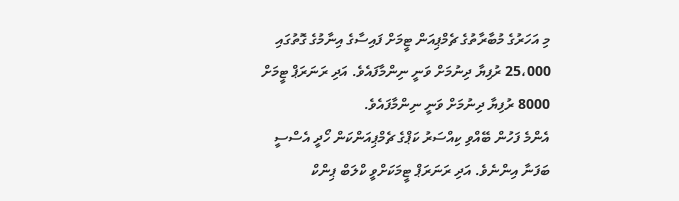މި އަހަރުގެ މުބާރާތުގެ ޗެމްޕިއަން ޓީމަށް ފައިސާގެ އިނާމުގެ ގޮތުގައި 25،000 ރުފިޔާ ދިނުމަށް ވަނީ ނިންމާފައެވެ. އަދި ރަނަރަޕް ޓީމަށް 8000 ރުފިޔާ ދިނުމަށް ވަނީ ނިންމާފައެވެ.
އެންމެ ފަހުން ބޭއްވި ކިއްސަރު ކަޕްގެ ޗެމްޕިއަންކަން ހޯދީ އެސްސީ ބަފަނާ އިންނެވެ. އަދި ރަނަރަޕް ޓީމަކަށްވީ ކްލަބް ޕިންކް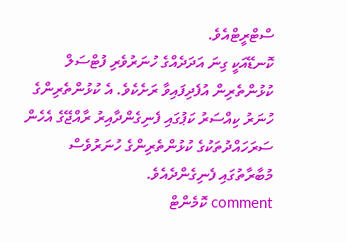ސްޓްރީޓްއެވެ.
ކޮނޑޭއަކީ ގިނަ އަދަދެއްގެ ހުނަރުވެރި ފުޓްސަލް ކުޅުންތެރިން އުފެދިފައިވާ ރަށެކެވެ. އެ ކުޅުންތެރިންގެ ހުނަރު ކިއްސަރު ކަޕުގައި ފެނިގެންދާއިރު ރާއްޖޭގެ އެހެން ސަރަހައްދުތަކުގެ ކުޅުންތެރިންގެ ހުނަރުވެސް މުބާރާތުގައި ފެނިގެންދެއެވެ.
comment ކޮމެންޓް